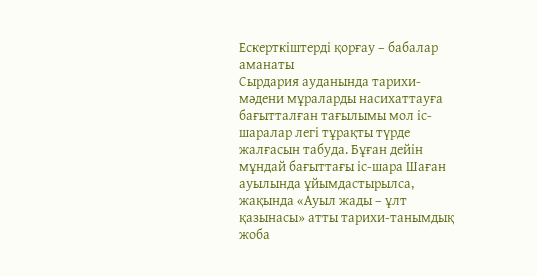Ескерткіштерді қорғау – бабалар аманаты
Сырдария ауданында тарихи-мәдени мұраларды насихаттауға бағытталған тағылымы мол іс-шаралар легі тұрақты түрде жалғасын табуда. Бұған дейін мұндай бағыттағы іс-шара Шаған ауылында ұйымдастырылса, жақында «Ауыл жады – ұлт қазынасы» атты тарихи-танымдық жоба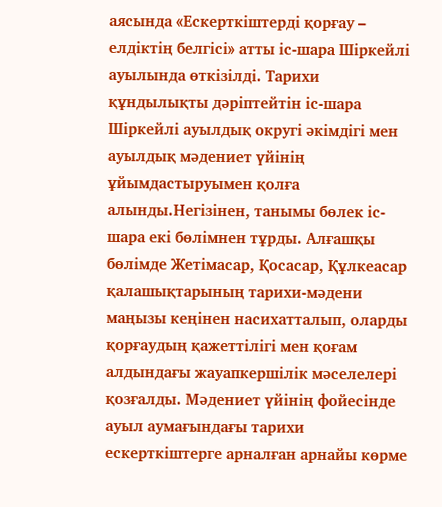аясында «Ескерткіштерді қорғау – елдіктің белгісі» атты іс-шара Шіркейлі ауылында өткізілді. Тарихи құндылықты дәріптейтін іс-шара Шіркейлі ауылдық округі әкімдігі мен ауылдық мәдениет үйінің ұйымдастыруымен қолға алынды.Негізінен, танымы бөлек іс-шара екі бөлімнен тұрды. Алғашқы бөлімде Жетімасар, Қосасар, Құлкеасар қалашықтарының тарихи-мәдени маңызы кеңінен насихатталып, оларды қорғаудың қажеттілігі мен қоғам алдындағы жауапкершілік мәселелері қозғалды. Мәдениет үйінің фойесінде ауыл аумағындағы тарихи ескерткіштерге арналған арнайы көрме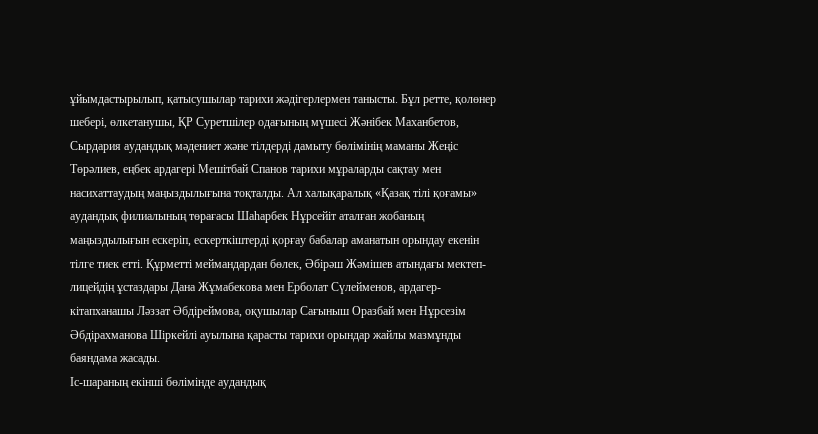ұйымдастырылып, қатысушылар тарихи жәдігерлермен танысты. Бұл ретте, қолөнер шебері, өлкетанушы, ҚР Суретшілер одағының мүшесі Жәнібек Маханбетов, Сырдария аудандық мәдениет және тілдерді дамыту бөлімінің маманы Жеңіс Төрәлиев, еңбек ардагері Мешітбай Спанов тарихи мұраларды сақтау мен насихаттаудың маңыздылығына тоқталды. Ал халықаралық «Қазақ тілі қоғамы» аудандық филиалының төрағасы Шаһарбек Нұрсейіт аталған жобаның маңыздылығын ескеріп, ескерткіштерді қорғау бабалар аманатын орындау екенін тілге тиек етті. Құрметті меймандардан бөлек, Әбірәш Жәмішев атындағы мектеп-лицейдің ұстаздары Дана Жұмабекова мен Ерболат Сүлейменов, ардагер-кітапханашы Ләззат Әбдіреймова, оқушылар Сағыныш Оразбай мен Нұрсезім Әбдірахманова Шіркейлі ауылына қарасты тарихи орындар жайлы мазмұнды баяндама жасады.
Іс-шараның екінші бөлімінде аудандық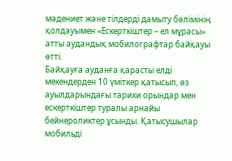мәдениет және тілдерді дамыту бөлімінің қолдауымен «Ескерткіштер – ел мұрасы» атты аудандық мобилографтар байқауы өтті.
Байқауға ауданға қарасты елді мекендерден 10 үміткер қатысып, өз ауылдарындағы тарихи орындар мен ескерткіштер туралы арнайы бейнероликтер ұсынды. Қатысушылар мобильді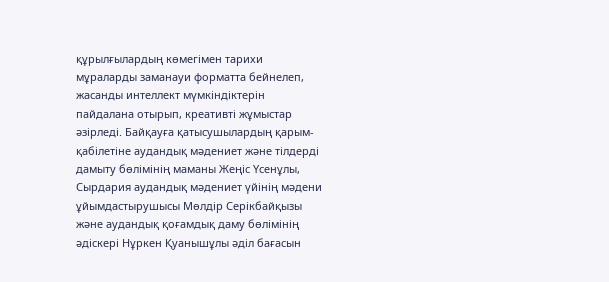құрылғылардың көмегімен тарихи мұраларды заманауи форматта бейнелеп, жасанды интеллект мүмкіндіктерін пайдалана отырып, креативті жұмыстар әзірледі. Байқауға қатысушылардың қарым-қабілетіне аудандық мәдениет және тілдерді дамыту бөлімінің маманы Жеңіс Үсенұлы, Сырдария аудандық мәдениет үйінің мәдени ұйымдастырушысы Мөлдір Серікбайқызы және аудандық қоғамдық даму бөлімінің әдіскері Нұркен Қуанышұлы әділ бағасын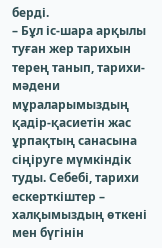берді.
– Бұл іс-шара арқылы туған жер тарихын терең танып, тарихи-мәдени мұраларымыздың қадір-қасиетін жас ұрпақтың санасына сіңіруге мүмкіндік туды. Себебі, тарихи ескерткіштер – халқымыздың өткені мен бүгінін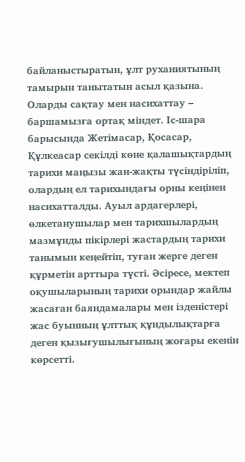байланыстыратын, ұлт руханиятының тамырын танытатын асыл қазына. Оларды сақтау мен насихаттау – баршамызға ортақ міндет. Іс-шара барысында Жетімасар, Қосасар, Құлкеасар секілді көне қалашықтардың тарихи маңызы жан-жақты түсіндіріліп, олардың ел тарихындағы орны кеңінен насихатталды. Ауыл ардагерлері, өлкетанушылар мен тарихшылардың мазмұнды пікірлері жастардың тарихи танымын кеңейтіп, туған жерге деген құрметін арттыра түсті. Әсіресе, мектеп оқушыларының тарихи орындар жайлы жасаған баяндамалары мен ізденістері жас буынның ұлттық құндылықтарға деген қызығушылығының жоғары екенін көрсетті.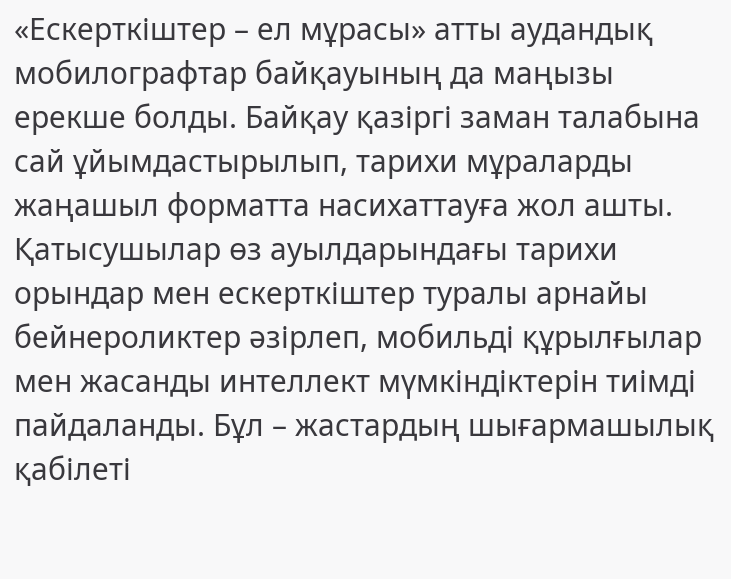«Ескерткіштер – ел мұрасы» атты аудандық мобилографтар байқауының да маңызы ерекше болды. Байқау қазіргі заман талабына сай ұйымдастырылып, тарихи мұраларды жаңашыл форматта насихаттауға жол ашты. Қатысушылар өз ауылдарындағы тарихи орындар мен ескерткіштер туралы арнайы бейнероликтер әзірлеп, мобильді құрылғылар мен жасанды интеллект мүмкіндіктерін тиімді пайдаланды. Бұл – жастардың шығармашылық қабілеті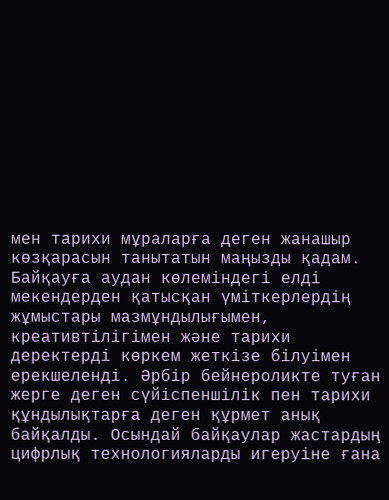мен тарихи мұраларға деген жанашыр көзқарасын танытатын маңызды қадам. Байқауға аудан көлеміндегі елді мекендерден қатысқан үміткерлердің жұмыстары мазмұндылығымен, креативтілігімен және тарихи деректерді көркем жеткізе білуімен ерекшеленді. Әрбір бейнероликте туған жерге деген сүйіспеншілік пен тарихи құндылықтарға деген құрмет анық байқалды. Осындай байқаулар жастардың цифрлық технологияларды игеруіне ғана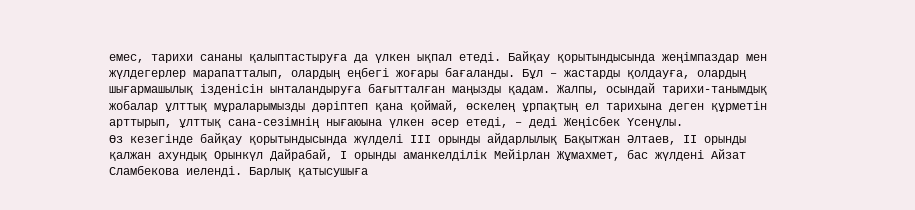емес, тарихи сананы қалыптастыруға да үлкен ықпал етеді. Байқау қорытындысында жеңімпаздар мен жүлдегерлер марапатталып, олардың еңбегі жоғары бағаланды. Бұл – жастарды қолдауға, олардың шығармашылық ізденісін ынталандыруға бағытталған маңызды қадам. Жалпы, осындай тарихи-танымдық жобалар ұлттық мұраларымызды дәріптеп қана қоймай, өскелең ұрпақтың ел тарихына деген құрметін арттырып, ұлттық сана-сезімнің нығаюына үлкен әсер етеді, – деді Жеңісбек Үсенұлы.
Өз кезегінде байқау қорытындысында жүлделі ІІІ орынды айдарлылық Бақытжан Әлтаев, ІІ орынды қалжан ахундық Орынкүл Дайрабай, І орынды аманкелділік Мейірлан Жұмахмет, бас жүлдені Айзат Сламбекова иеленді. Барлық қатысушыға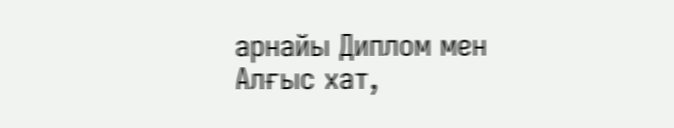арнайы Диплом мен Алғыс хат,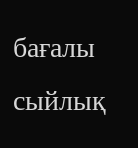бағалы сыйлық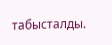табысталды.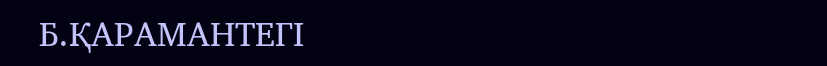Б.ҚАРАМАНТЕГІ